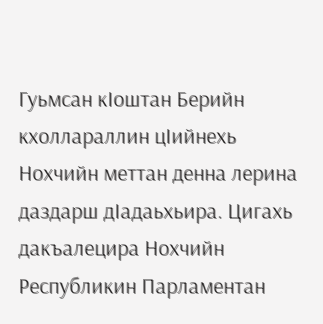Гуьмсан кIоштан Берийн кхоллараллин цIийнехь Нохчийн меттан денна лерина даздарш дIадаьхьира. Цигахь дакъалецира Нохчийн Республикин Парламентан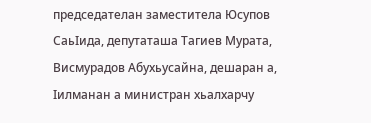председателан заместитела Юсупов СаьIида, депутаташа Тагиев Мурата, Висмурадов Абухьусайна, дешаран а, Iилманан а министран хьалхарчу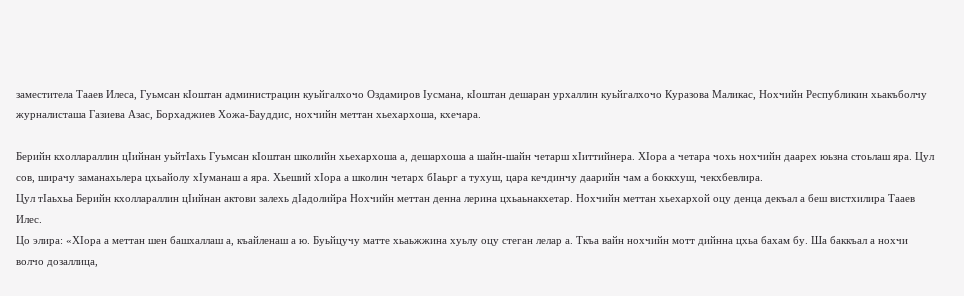заместитела Тааев Илеса, Гуьмсан кIоштан администрацин куьйгалхочо Оздамиров Iусмана, кIоштан дешаран урхаллин куьйгалхочо Куразова Маликас, Нохчийн Республикин хьакъболчу журналисташа Газиева Азас, Борхаджиев Хожа-Бауддис, нохчийн меттан хьехархоша, кхечара.

Берийн кхоллараллин цIийнан уьйтIахь Гуьмсан кIоштан школийн хьехархоша а, дешархоша а шайн-шайн четарш хIиттийнера. ХIора а четара чохь нохчийн даарех юьзна стоьлаш яра. Цул сов, ширачу заманахьлера цхьайолу хIуманаш а яра. Хьеший хIора а школин четарх бIаьрг а тухуш, цара кечдинчу даарийн чам а боккхуш, чекхбевлира.
Цул тIаьхьа Берийн кхоллараллин цIийнан актови залехь дIадолийра Нохчийн меттан денна лерина цхьаьнакхетар. Нохчийн меттан хьехархой оцу денца декъал а беш вистхилира Тааев Илес.
Цо элира: «ХIора а меттан шен башхаллаш а, къайленаш а ю. Буьйцучу матте хьаьжжина хуьлу оцу стеган лелар а. Ткъа вайн нохчийн мотт дийнна цхьа бахам бу. Ша баккъал а нохчи волчо дозаллица,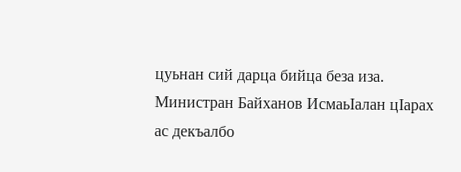цуьнан сий дарца бийца беза иза. Министран Байханов ИсмаьIалан цIарах ас декъалбо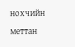нохчийн меттан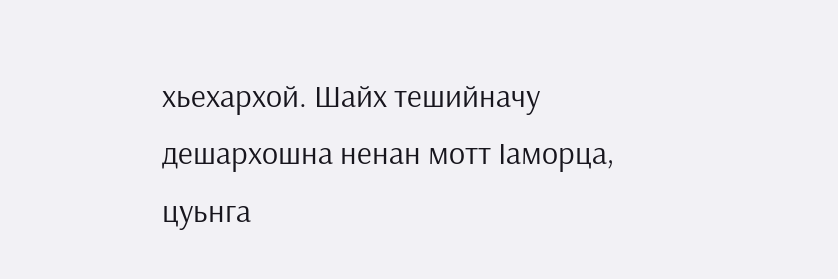хьехархой. Шайх тешийначу дешархошна ненан мотт Iаморца, цуьнга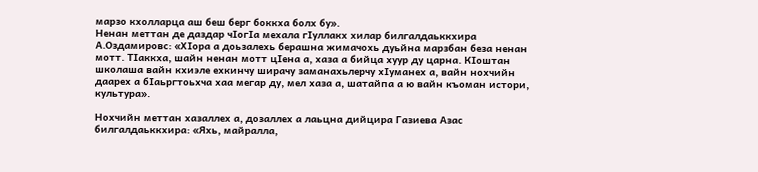марзо кхолларца аш беш берг боккха болх бу».
Ненан меттан де даздар чIогIа мехала гIуллакх хилар билгалдаьккхира А.Оздамировс: «ХIора а доьзалехь берашна жимачохь дуьйна марзбан беза ненан мотт. ТIаккха, шайн ненан мотт цIена а, хаза а бийца хуур ду царна. КIоштан школаша вайн кхиэле ехкинчу ширачу заманахьлерчу хIуманех а, вайн нохчийн даарех а бIаьргтоьхча хаа мегар ду, мел хаза а, шатайпа а ю вайн къоман истори, культура».

Нохчийн меттан хазаллех а, дозаллех а лаьцна дийцира Газиева Азас билгалдаьккхира: «Яхь, майралла,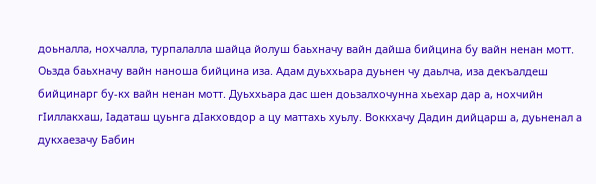доьналла, нохчалла, турпалалла шайца йолуш баьхначу вайн дайша бийцина бу вайн ненан мотт. Оьзда баьхначу вайн наноша бийцина иза. Адам дуьххьара дуьнен чу даьлча, иза декъалдеш бийцинарг бу-кх вайн ненан мотт. Дуьххьара дас шен доьзалхочунна хьехар дар а, нохчийн гIиллакхаш, Iадаташ цуьнга дIакховдор а цу маттахь хуьлу. Воккхачу Дадин дийцарш а, дуьненал а дукхаезачу Бабин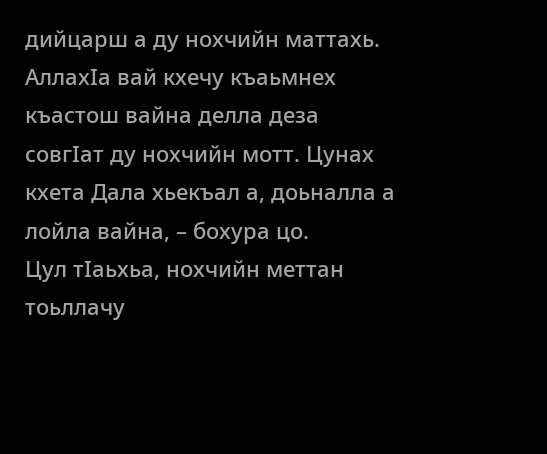дийцарш а ду нохчийн маттахь. АллахIа вай кхечу къаьмнех къастош вайна делла деза совгIат ду нохчийн мотт. Цунах кхета Дала хьекъал а, доьналла а лойла вайна, – бохура цо.
Цул тIаьхьа, нохчийн меттан тоьллачу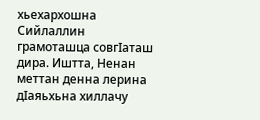хьехархошна Сийлаллин грамоташца совгIаташ дира. Иштта, Ненан меттан денна лерина дIаяьхьна хиллачу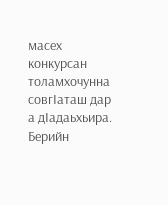масех конкурсан толамхочунна совгIаташ дар а дIадаьхьира. Берийн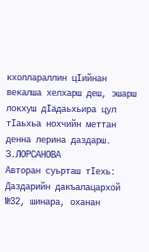кхоллараллин цIийнан векалша хелхарш деш, эшарш локхуш дIадаьхьира цул тIаьхьа нохчийн меттан денна лерина даздарш.
З.ЛОРСАНОВА
Авторан суьрташ тIехь: Даздарийн дакъалацархой
№32, шинара, оханан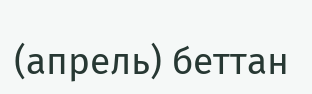(апрель) беттан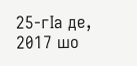25-гIа де, 2017 шо